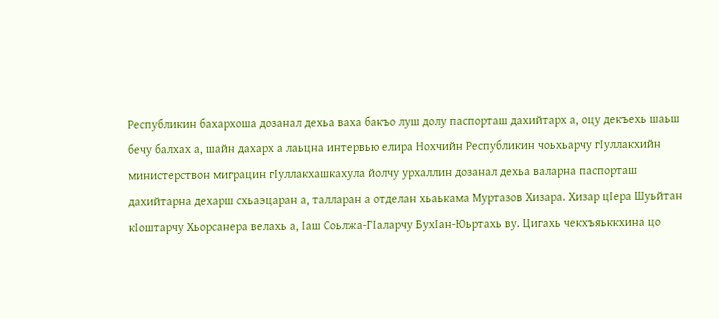Республикин бахархоша дозанал дехьа ваха бакъо луш долу паспорташ дахийтарх а, оцу декъехь шаьш бечу балхах а, шайн дахарх а лаьцна интервью елира Нохчийн Республикин чоьхьарчу гIуллакхийн министерствон миграцин гIуллакхашкахула йолчу урхаллин дозанал дехьа валарна паспорташ дахийтарна дехарш схьаэцаран а, талларан а отделан хьаькама Муртазов Хизара. Хизар цIера Шуьйтан кIоштарчу Хьорсанера велахь а, Iаш Соьлжа-ГIаларчу БухIан-Юьртахь ву. Цигахь чекхъяьккхина цо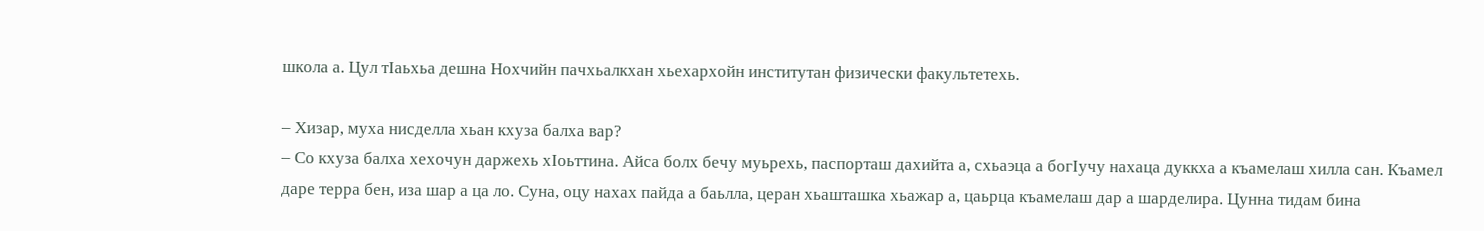школа а. Цул тIаьхьа дешна Нохчийн пачхьалкхан хьехархойн институтан физически факультетехь.

– Хизар, муха нисделла хьан кхуза балха вар?
– Со кхуза балха хехочун даржехь хIоьттина. Айса болх бечу муьрехь, паспорташ дахийта а, схьаэца а богIучу нахаца дуккха а къамелаш хилла сан. Къамел даре терра бен, иза шар а ца ло. Суна, оцу нахах пайда а баьлла, церан хьашташка хьажар а, цаьрца къамелаш дар а шарделира. Цунна тидам бина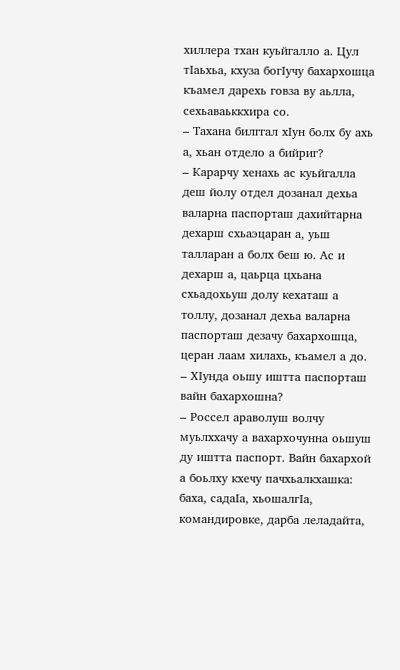хиллера тхан куьйгалло а. Цул тIаьхьа, кхуза богIучу бахархошца къамел дарехь говза ву аьлла, сехьаваьккхира со.
– Тахана билггал хIун болх бу ахь а, хьан отдело а бийриг?
– Карарчу хенахь ас куьйгалла деш йолу отдел дозанал дехьа валарна паспорташ дахийтарна дехарш схьаэцаран а, уьш талларан а болх беш ю. Ас и дехарш а, цаьрца цхьана схьадохьуш долу кехаташ а толлу, дозанал дехьа валарна паспорташ дезачу бахархошца, церан лаам хилахь, къамел а до.
– ХIунда оьшу иштта паспорташ вайн бахархошна?
– Россел араволуш волчу муьлххачу а вахархочунна оьшуш ду иштта паспорт. Вайн бахархой а боьлху кхечу пачхьалкхашка: баха, садаIа, хьошалгIа, командировке, дарба леладайта,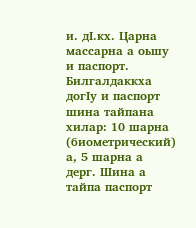и. дI.кх. Царна массарна а оьшу и паспорт. Билгалдаккха догIу и паспорт шина тайпана хилар: 10 шарна (биометрический) а, 5 шарна а дерг. Шина а тайпа паспорт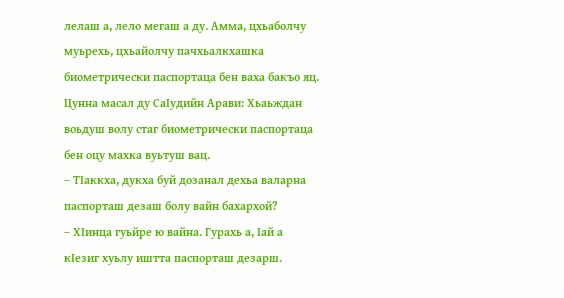лелаш а, лело мегаш а ду. Амма, цхьаболчу муьрехь, цхьайолчу пачхьалкхашка биометрически паспортаца бен ваха бакъо яц. Цунна масал ду СаIудийн Арави: Хьаьждан воьдуш волу стаг биометрически паспортаца бен оцу махка вуьтуш вац.
– ТIаккха, дукха буй дозанал дехьа валарна паспорташ дезаш болу вайн бахархой?
– ХIинца гуьйре ю вайна. Гурахь а, Iай а кIезиг хуьлу иштта паспорташ дезарш.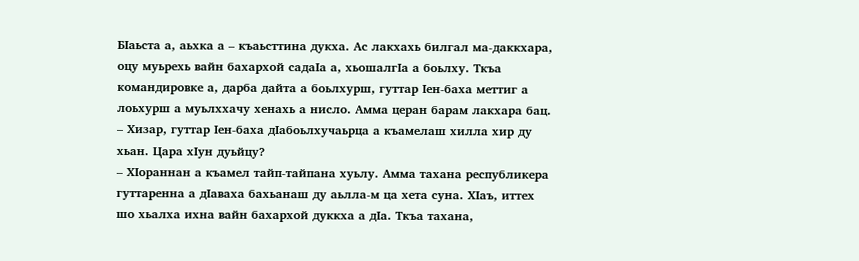БIаьста а, аьхка а – къаьсттина дукха. Ас лакхахь билгал ма-даккхара, оцу муьрехь вайн бахархой садаIа а, хьошалгIа а боьлху. Ткъа командировке а, дарба дайта а боьлхурш, гуттар Iен-баха меттиг а лоьхурш а муьлххачу хенахь а нисло. Амма церан барам лакхара бац.
– Хизар, гуттар Iен-баха дIабоьлхучаьрца а къамелаш хилла хир ду хьан. Цара хIун дуьйцу?
– ХIораннан а къамел тайп-тайпана хуьлу. Амма тахана республикера гуттаренна а дIаваха бахьанаш ду аьлла-м ца хета суна. ХIаъ, иттех шо хьалха ихна вайн бахархой дуккха а дIа. Ткъа тахана,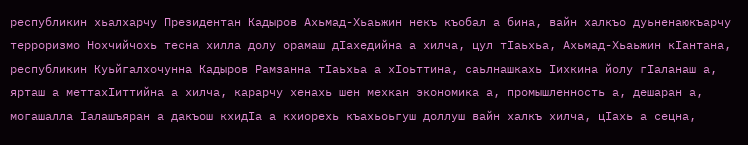республикин хьалхарчу Президентан Кадыров Ахьмад-Хьаьжин некъ къобал а бина, вайн халкъо дуьненаюкъарчу терроризмо Нохчийчохь тесна хилла долу орамаш дIахедийна а хилча, цул тIаьхьа, Ахьмад-Хьаьжин кIантана, республикин Куьйгалхочунна Кадыров Рамзанна тIаьхьа а хIоьттина, саьлнашкахь Iихкина йолу гIаланаш а, ярташ а меттахIиттийна а хилча, карарчу хенахь шен мехкан экономика а, промышленность а, дешаран а, могашалла Iалашъяран а дакъош кхидIа а кхиорехь къахьоьгуш доллуш вайн халкъ хилча, цIахь а сецна,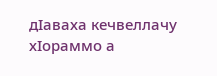дIаваха кечвеллачу хIораммо а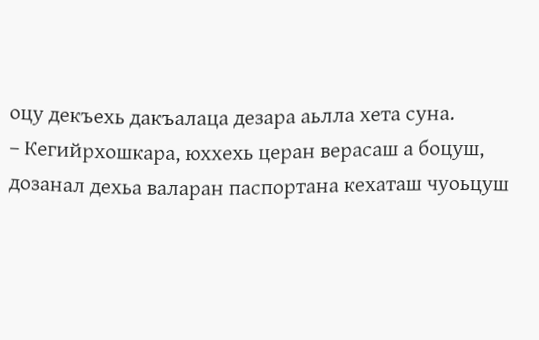оцу декъехь дакъалаца дезара аьлла хета суна.
– Кегийрхошкара, юххехь церан верасаш а боцуш, дозанал дехьа валаран паспортана кехаташ чуоьцуш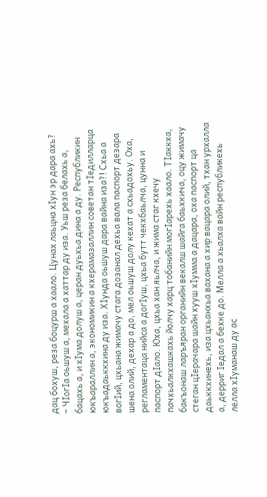дац бохуш, реза боцурш а хаало. Цунах лаьцна хIун эр дара ахь?
– ЧIогIа оьшуш а, мехала а хаттар ду иза. Уьш реза белахь а, бацахь а, и хIума долуш а, церан дуьхьа дина а ду. Республикин юкъараллин а, экономикин а кхерамазаллин советан тIедилларца юкъадаьккхина ду иза. ХIунда оьшуш дара вайна иза?! Схьа а вогIий, цхьана жимачу стага дозанал дехьа вала паспорт дезара шена олий, дехар а до, мел оьшуш долу кехат а схьадохьу. Оха, регламентаца нийса а догIуш, цхьа бутт чекхбаьлча, цунна и паспорт дIало. Юха, цхьа хан яьлча, и жима стаг кхечу пачхьалкхашкахь йолчу харц тобанийн могIарехь хаало. ТIаккха, бакъонаш ларъяран органийн векалш шайга баьхкича, оцу жимачу стеган цIерачара шайн хууш хIумма а дацара, оха паспорт ца даьккхинехь, иза цхьанхьа вахана а хир вацара олий, тхан урхалла а, дерриг Iедал а бехке до. Мелла а хьалха вайн республикехь лелла хIуманаш ду ас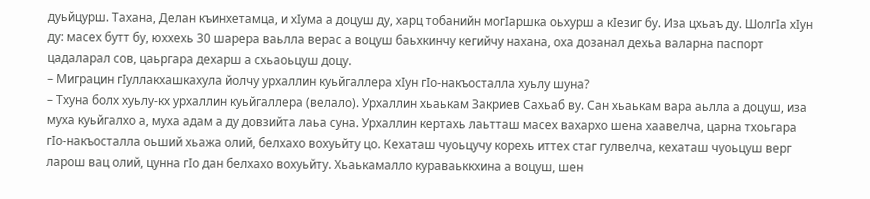дуьйцурш. Тахана, Делан къинхетамца, и хIума а доцуш ду, харц тобанийн могIаршка оьхурш а кIезиг бу. Иза цхьаъ ду. ШолгIа хIун ду: масех бутт бу, юххехь 30 шарера ваьлла верас а воцуш баьхкинчу кегийчу нахана, оха дозанал дехьа валарна паспорт цадаларал сов, цаьргара дехарш а схьаоьцуш доцу.
– Миграцин гIуллакхашкахула йолчу урхаллин куьйгаллера хIун гIо-накъосталла хуьлу шуна?
– Тхуна болх хуьлу-кх урхаллин куьйгаллера (велало). Урхаллин хьаькам Закриев Сахьаб ву. Сан хьаькам вара аьлла а доцуш, иза муха куьйгалхо а, муха адам а ду довзийта лаьа суна. Урхаллин кертахь лаьтташ масех вахархо шена хаавелча, царна тхоьгара гIо-накъосталла оьший хьажа олий, белхахо вохуьйту цо. Кехаташ чуоьцучу корехь иттех стаг гулвелча, кехаташ чуоьцуш верг ларош вац олий, цунна гIо дан белхахо вохуьйту. Хьаькамалло кураваьккхина а воцуш, шен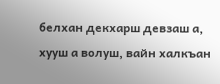белхан декхарш девзаш а, хууш а волуш, вайн халкъан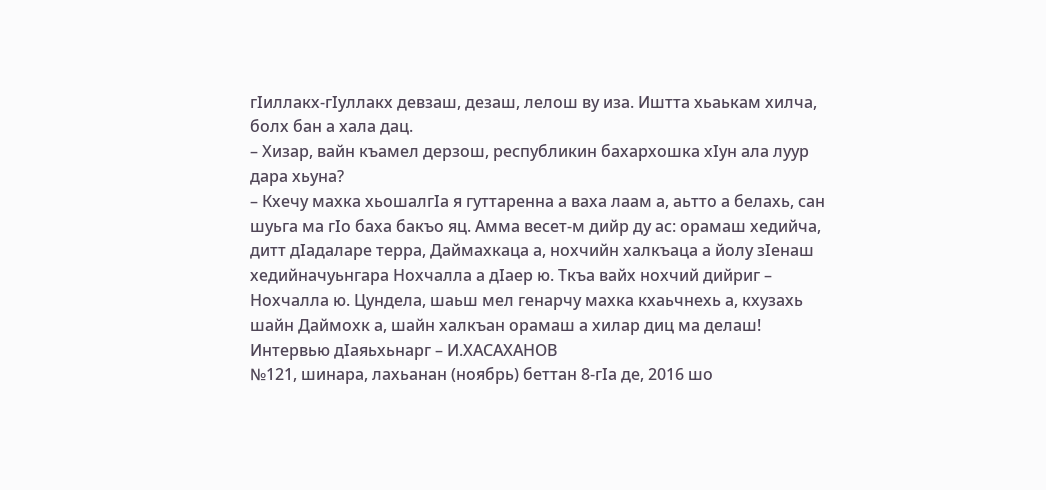гIиллакх-гIуллакх девзаш, дезаш, лелош ву иза. Иштта хьаькам хилча, болх бан а хала дац.
– Хизар, вайн къамел дерзош, республикин бахархошка хIун ала луур дара хьуна?
– Кхечу махка хьошалгIа я гуттаренна а ваха лаам а, аьтто а белахь, сан шуьга ма гIо баха бакъо яц. Амма весет-м дийр ду ас: орамаш хедийча, дитт дIадаларе терра, Даймахкаца а, нохчийн халкъаца а йолу зIенаш хедийначуьнгара Нохчалла а дIаер ю. Ткъа вайх нохчий дийриг – Нохчалла ю. Цундела, шаьш мел генарчу махка кхаьчнехь а, кхузахь шайн Даймохк а, шайн халкъан орамаш а хилар диц ма делаш!
Интервью дIаяьхьнарг – И.ХАСАХАНОВ
№121, шинара, лахьанан (ноябрь) беттан 8-гIа де, 2016 шо